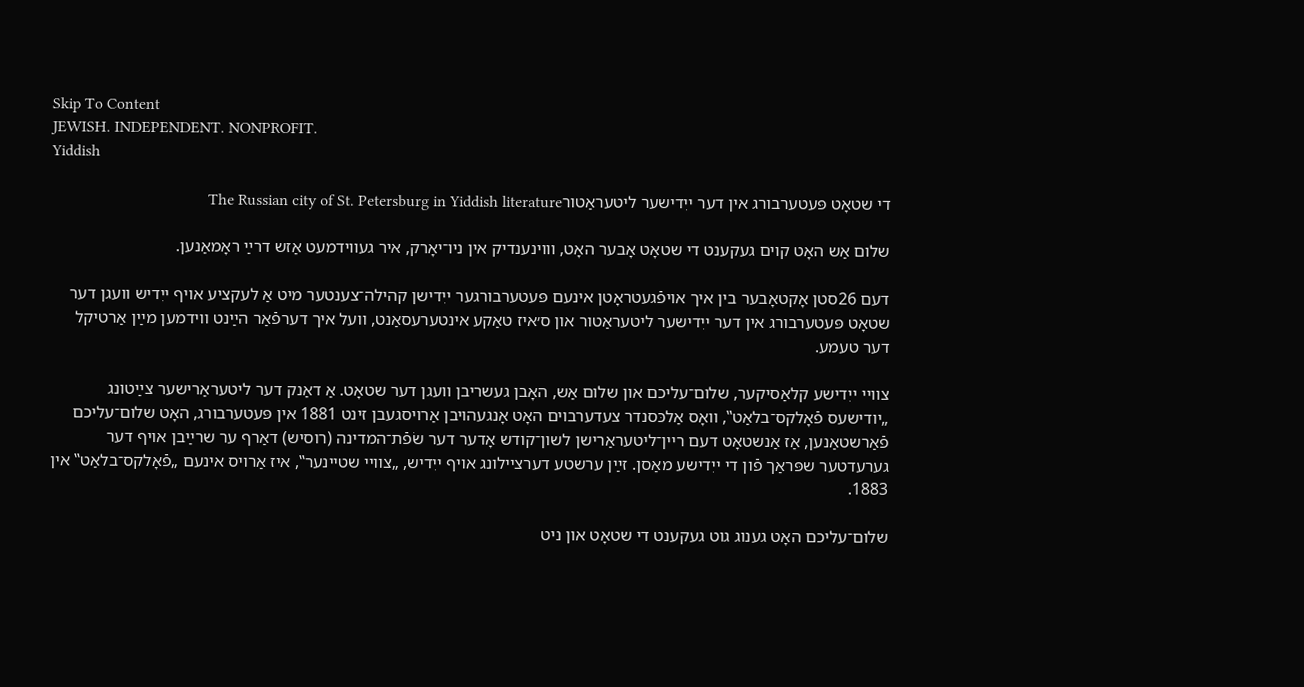Skip To Content
JEWISH. INDEPENDENT. NONPROFIT.
Yiddish

די שטאָט פּעטערבורג אין דער ייִדישער ליטעראַטורThe Russian city of St. Petersburg in Yiddish literature

שלום אַש האָט קוים געקענט די שטאָט אָבער האָט, וווינענדיק אין ניו־יאָרק, איר געווידמעט אַזש דרײַ ראָמאַנען.

דעם 26סטן אָקטאָבער בין איך אויפֿגעטראָטן אינעם פּעטערבורגער ייִדישן קהילה־צענטער מיט אַ לעקציע אויף ייִדיש וועגן דער שטאָט פּעטערבורג אין דער ייִדישער ליטעראַטור און ס׳איז טאַקע אינטערעסאַנט, וועל איך דערפֿאַר הײַנט ווידמען מײַן אַרטיקל דער טעמע.

צוויי ייִדישע קלאַסיקער, שלום־עליכם און שלום אַש, האָבן געשריבן וועגן דער שטאָט. אַ דאַנק דער ליטעראַרישער צײַטונג „יודישעס פֿאָלקס־בלאַט‟, וואָס אַלכּסנדר צעדערבוים האָט אָנגעהויבן אַרויסגעבן זינט 1881 אין פּעטערבורג, האָט שלום־עליכם פֿאַרשטאַנען, אַז אַנשטאָט דעם ריין־ליטעראַרישן לשון־קודש אָדער דער שׂפֿת־המדינה (רוסיש) דאַרף ער שרײַבן אויף דער גערעדטער שפּראַך פֿון די ייִדישע מאַסן. זײַן ערשטע דערציילונג אויף ייִדיש, „צוויי שטיינער‟, איז אַרויס אינעם „פֿאָלקס־בלאַט‟ אין 1883.

שלום־עליכם האָט גענוג גוט געקענט די שטאָט און ניט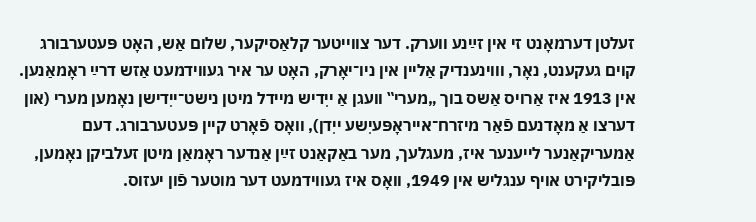זעלטן דערמאָנט זי אין זײַנע ווערק. דער צווייטער קלאַסיקער, שלום אַש, האָט פּעטערבורג קוים געקענט, נאָר, וווינענדיק אַליין אין ניו־יאָרק, האָט ער איר געווידמעט אַזש דרײַ ראָמאַנען. אין 1913 איז אַרויס אַשס בוך „מערי‟ וועגן אַ ייִדיש מיידל מיטן נישט־ייִדישן נאָמען מערי (און דערצו אַ מאָדנעם פֿאַר מיזרח־אייראָפּעיִשע ייִדן), וואָס פֿאָרט קיין פּעטערבורג. דעם אַמעריקאַנער לייענער איז, מעגלעך, מער באַקאַנט זײַן אַנדער ראָמאַן מיטן זעלביקן נאָמען, פּובליקירט אויף ענגליש אין 1949, וואָס איז געווידמעט דער מוטער פֿון יעזוס.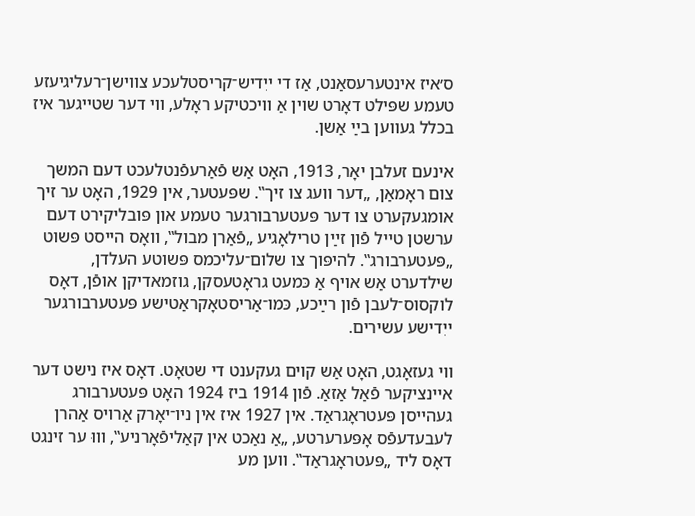ס׳איז אינטערעסאַנט, אַז די ייִדיש־קריסטלעכע צווישן־רעליגיעזע טעמע שפּילט דאָרט שוין אַ וויכטיקע ראָלע, ווי דער שטייגער איז בכלל געווען בײַ אַשן.

אינעם זעלבן יאָר, 1913, האָט אַש פֿאַרעפֿנטלעכט דעם המשך צום ראָמאַן, „דער וועג צו זיך‟. שפּעטער, אין 1929, האָט ער זיך אומגעקערט צו דער פּעטערבורגער טעמע און פּובליקירט דעם ערשטן טייל פֿון זײַן טרילאָגיע „פֿאַרן מבול‟, וואָס הייסט פּשוט „פּעטערבורג‟. להיפּוך צו שלום־עליכמס פּשוטע העלדן, שילדערט אַש אויף אַ כּמעט גראָטעסקן, גוזמאדיקן אופֿן, דאָס לוקסוס־לעבן פֿון רײַכע, כּמו־אַריסטאָקראַטישע פּעטערבורגער ייִדישע עשירים.

ווי געזאָגט, האָט אַש קוים געקענט די שטאָט. דאָס איז נישט דער איינציקער פֿאַל אַזאַ. פֿון 1914 ביז 1924 האָט פּעטערבורג געהייסן פּעטראָגראַד. אין 1927 איז אין ניו־יאָרק אַרויס אַהרן לעבעדעפֿס אָפּערערטע, „אַ נאַכט אין קאַליפֿאָרניע‟, וווּ ער זינגט דאָס ליד „פּעטראָגראַד‟. ווען מע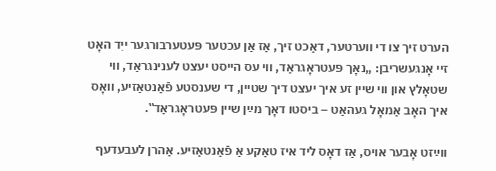הערט זיך צו די ווערטער, דאַכט זיך, אַז אַן עכטער פּעטערבורגער ייִד האָט זיי אָנגעשריבן: „נאָך פּעטראָגראַד, ווי עס הייסט יעצט לענינגראַד, ווי שטאָלץ און ווי שיין זע איך יעצט דיך שטיין, די שענסטע פֿאַנטאַזיע, וואָס איך האָב אַמאָל געהאַט – ביסטו דאָך מײַן שיין פּעטראָגראַד‟.

ווײַזט אָבער אויס, אַז דאָס ליד איז טאַקע אַ פֿאַנטאַזיע. אַהרן לעבעדעף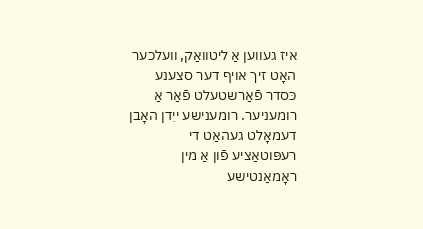איז געווען אַ ליטוואַק, וועלכער האָט זיך אויף דער סצענע כּסדר פֿאַרשטעלט פֿאַר אַ רומעניער. רומענישע ייִדן האָבן דעמאָלט געהאַט די רעפּוטאַציע פֿון אַ מין ראָמאַנטישע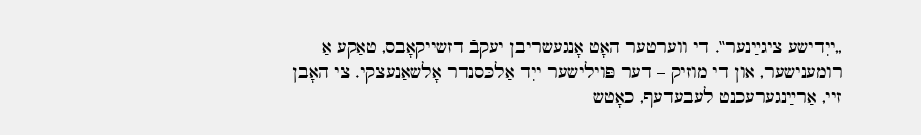„ייִדישע ציגײַנער‟. די ווערטער האָט אָנגעשריבן יעקבֿ דזשייקאָבס, טאַקע אַ רומענישער, און די מוזיק – דער פּוילישער ייִד אַלכּסנדר אָלשאַנעצקי. צי האָבן זיי, אַרײַנגערעכנט לעבעדעף, כאָטש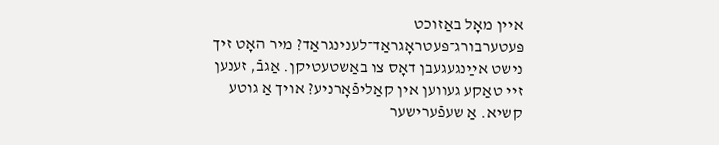איין מאָל באַזוכט פּעטערבורג־פּעטראָגראַד־לענינגראַד? מיר האָט זיך נישט אײַנגעגעבן דאָס צו באַשטעטיקן. אַגבֿ, זענען זיי טאַקע געווען אין קאַליפֿאָרניע? אויך אַ גוטע קשיא. אַ שעפֿערישער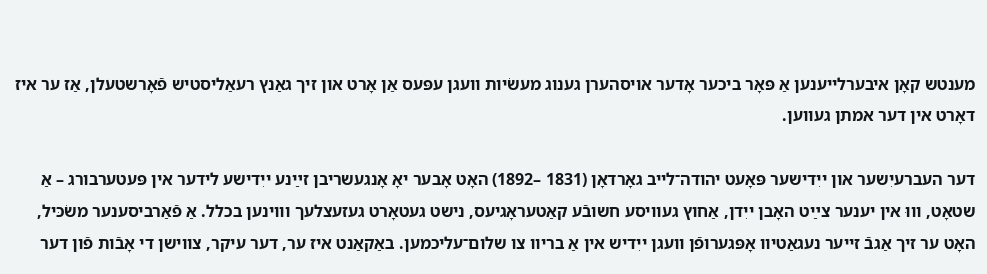מענטש קאָן איבערלייענען אַ פּאָר ביכער אָדער אויסהערן גענוג מעשׂיות וועגן עפּעס אַן אָרט און זיך גאַנץ רעאַליסטיש פֿאָרשטעלן, אַז ער איז דאָרט אין דער אמתן געווען.

דער העברעיִשער און ייִדישער פּאָעט יהודה־לייב גאָרדאָן (1831 –1892) האָט אָבער יאָ אָנגעשריבן זײַנע ייִדישע לידער אין פּעטערבורג – אַ שטאָט, וווּ אין יענער צײַט האָבן ייִדן, אַחוץ געוויסע חשובֿע קאַטעראָגיעס, נישט געטאָרט געזעצלעך וווינען בכלל. אַ פֿאַרביסענער משׂכּיל, האָט ער זיך אַגבֿ זייער נעגאַטיוו אָפּגערופֿן וועגן ייִדיש אין אַ בריוו צו שלום־עליכמען. באַקאַנט איז ער, דער עיקר, צווישן די אָבֿות פֿון דער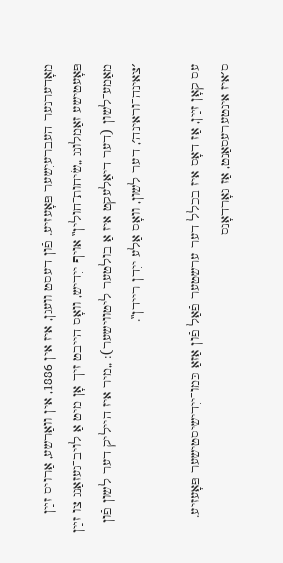מאָדערנער העברעיִשער פּאָעזיע. פֿון דעסט וועגן, איז אין 1886, אין וואַרשע, אַרויס זײַן פּאָעטישע זאַמלונג „שׂיחות־חולין‟ אויף ייִדיש, וואָס הייבט זיך אָן מיט אַ לויב־געזאַנג צו זײַן מאַמע־לשון (דער דיאַלעקט איז אַ בולטער ליטווישער): „מיר איז הייליק דער לשון פֿון ׳צאינה־וראינה׳, דער לשון, וואָס אַלע ייִדן ריידן‟.

עס קאָן זײַן, אַז דאָס איז בכלל דער ערשטער פֿאַל פֿון אַזאַ כּמו־ייִדישיסטישער פּאָעזיע. ס׳איז אינטערעסאַנט, אַז גאָרדאָנס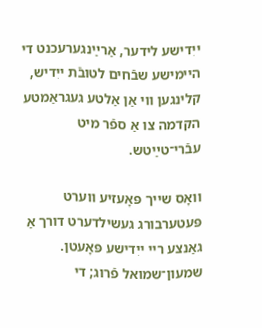ייִדישע לידער, אַרײַנגערעכנט די היימישע שבֿחים לטובֿת ייִדיש, קלינגען ווי אַן אַלטע געגראַמטע הקדמה צו אַ ספֿר מיט עבֿרי־טײַטש.

וואָס שייך פּאָעזיע ווערט פּעטערבורג געשילדערט דורך אַ גאַנצע ריי ייִדישע פּאָעטן. שמעון־שמואל פֿרוג; די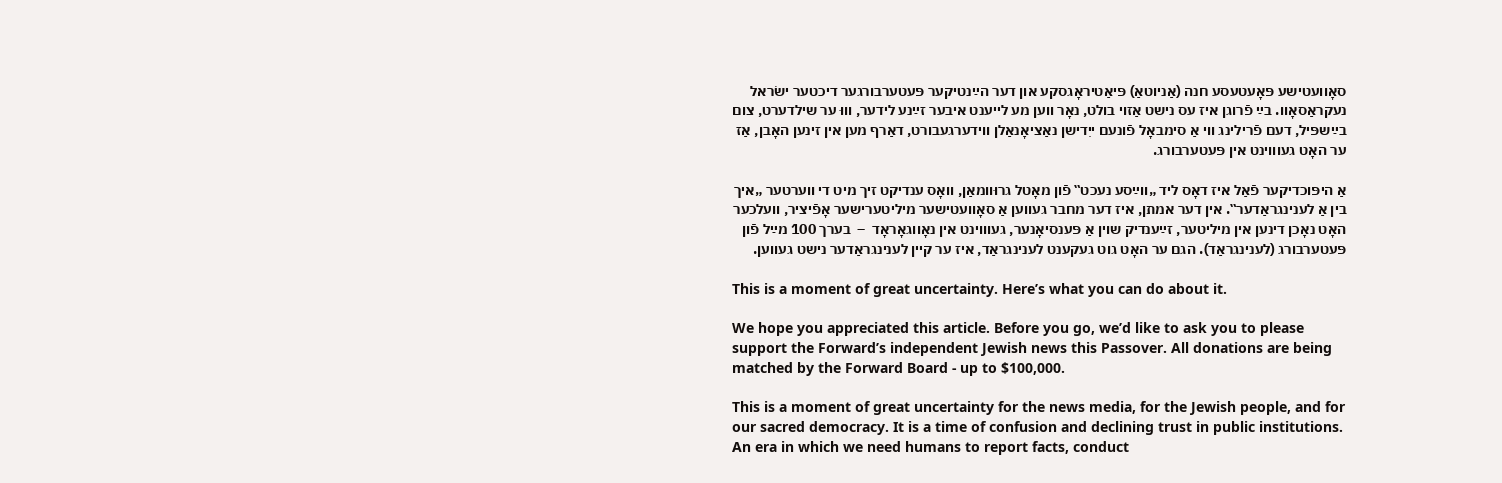סאָוועטישע פּאָעטעסע חנה (אַניוטאַ) פּיאַטיראָגסקע און דער הײַנטיקער פּעטערבורגער דיכטער ישׂראל נעקראַסאָוו. בײַ פֿרוגן איז עס נישט אַזוי בולט, נאָר ווען מע לייענט איבער זײַנע לידער, וווּ ער שילדערט, צום בײַשפּיל, דעם פֿרילינג ווי אַ סימבאָל פֿונעם ייִדישן נאַציאָנאַלן ווידערגעבורט, דאַרף מען אין זינען האָבן, אַז ער האָט געוווינט אין פּעטערבורג.

אַ היפּוכדיקער פֿאַל איז דאָס ליד „ווײַסע נעכט‟ פֿון מאָטל גרוּוומאַן, וואָס ענדיקט זיך מיט די ווערטער „איך בין אַ לענינגראַדער‟. אין דער אמתן, איז דער מחבר געווען אַ סאָוועטישער מיליטערישער אָפֿיציר, וועלכער האָט נאָכן דינען אין מיליטער, זײַענדיק שוין אַ פּענסיאָנער, געוווינט אין נאָווגאָראָד  –  בערך 100 מײַל פֿון פּעטערבורג (לענינגראַד). הגם ער האָט גוט געקענט לענינגראַד, איז ער קיין לענינגראַדער נישט געווען.

This is a moment of great uncertainty. Here’s what you can do about it.

We hope you appreciated this article. Before you go, we’d like to ask you to please support the Forward’s independent Jewish news this Passover. All donations are being matched by the Forward Board - up to $100,000.

This is a moment of great uncertainty for the news media, for the Jewish people, and for our sacred democracy. It is a time of confusion and declining trust in public institutions. An era in which we need humans to report facts, conduct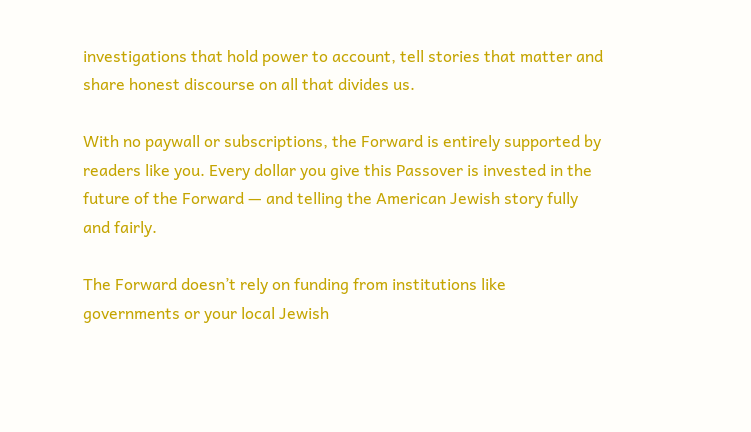investigations that hold power to account, tell stories that matter and share honest discourse on all that divides us.

With no paywall or subscriptions, the Forward is entirely supported by readers like you. Every dollar you give this Passover is invested in the future of the Forward — and telling the American Jewish story fully and fairly.

The Forward doesn’t rely on funding from institutions like governments or your local Jewish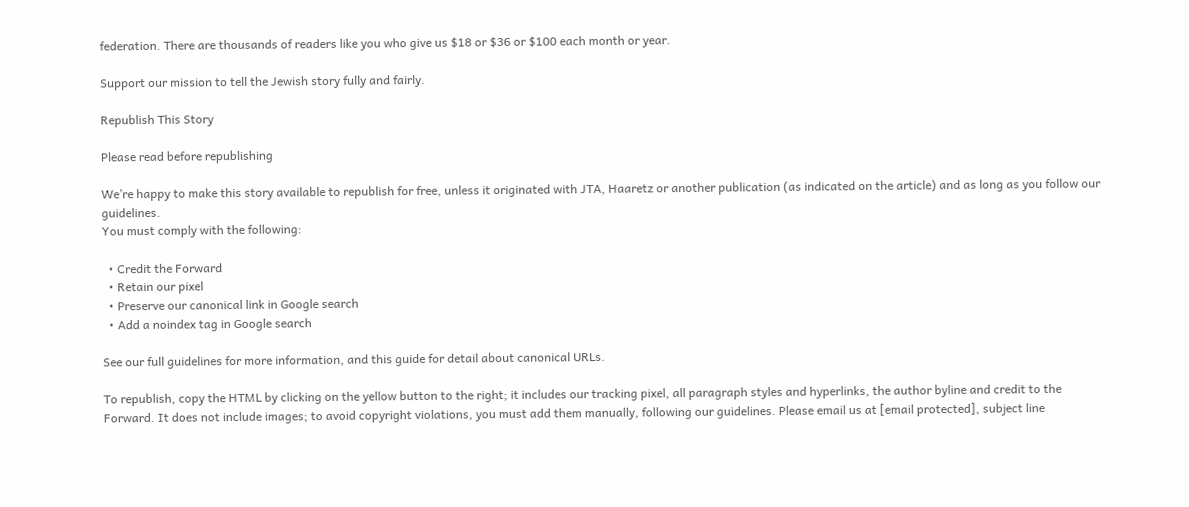federation. There are thousands of readers like you who give us $18 or $36 or $100 each month or year.

Support our mission to tell the Jewish story fully and fairly.

Republish This Story

Please read before republishing

We’re happy to make this story available to republish for free, unless it originated with JTA, Haaretz or another publication (as indicated on the article) and as long as you follow our guidelines.
You must comply with the following:

  • Credit the Forward
  • Retain our pixel
  • Preserve our canonical link in Google search
  • Add a noindex tag in Google search

See our full guidelines for more information, and this guide for detail about canonical URLs.

To republish, copy the HTML by clicking on the yellow button to the right; it includes our tracking pixel, all paragraph styles and hyperlinks, the author byline and credit to the Forward. It does not include images; to avoid copyright violations, you must add them manually, following our guidelines. Please email us at [email protected], subject line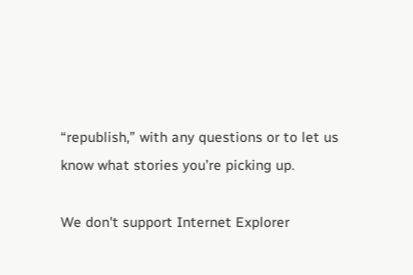“republish,” with any questions or to let us know what stories you’re picking up.

We don't support Internet Explorer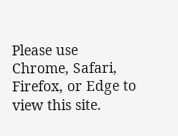Please use Chrome, Safari, Firefox, or Edge to view this site.